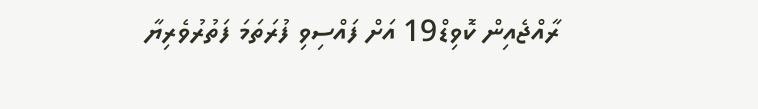ރާއްޖެއިން ކޮވިޑް19 އަށް ފައްސިވި ފުރަތަމަ ފަތުރުވެރިޔާ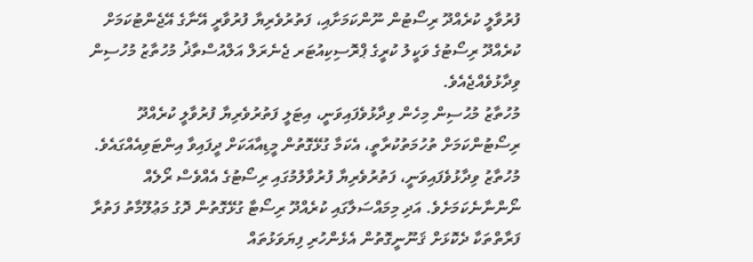ފުރުވާލީ ކުރެއްދޫ ރިސޯޓުން ނޫންކަމަށާއި، ފަތުރުވެރިޔާ ފުރުވާރީ އޭނާގެ އޭޖެންޓުކަމަށް ކުރެއްދޫ ރިސޯޓުގެ ވަކީލު ކުރީގެ ޕްރޮސިކިއުޓަރ ޖެނެރަލް އަލްއުސްތާޛު މުހުތާޒު މުހުސިން ވިދާޅުވެއްޖެއެވެ.
މުހުތާޒު މުޙުސިން މިހެން ވިދާޅުވެފައިވަނީ، އިޓަލީ ފަތުރުވެރިޔާ ފުރުވާލީ ކުރެއްދޫ ރިސޯޓުންކަމަށް ތުހުމަތުކުރާތީ، އެކަމާ ގުޅޭގޮތުން މީޑިއާއަކަށް ދީފައިވާ އިންޓަވިއެއްގައެވެ. މުހުތާޒު ވިދާޅުވެފައިވަނީ، ފަތުރުވެރިޔާ ފުރުވާލުމުގައި ރިސޯޓުގެ އެއްވެސް ރޯލެއް ނޯންނާނެކަމަށެވެ. އަދި މިމައްސަލާގައި ކުރެއްދޫ ރިސޯޓާ ގުޅޭގޮތުން ދޮގު މަޢުލޫމާތު ފަތުރާ ފަރާތްތަކާ ދެކޮޅަށް ޤަނޫނީގޮތުން އެޅެންހުރި ފިޔަވަޅުތައް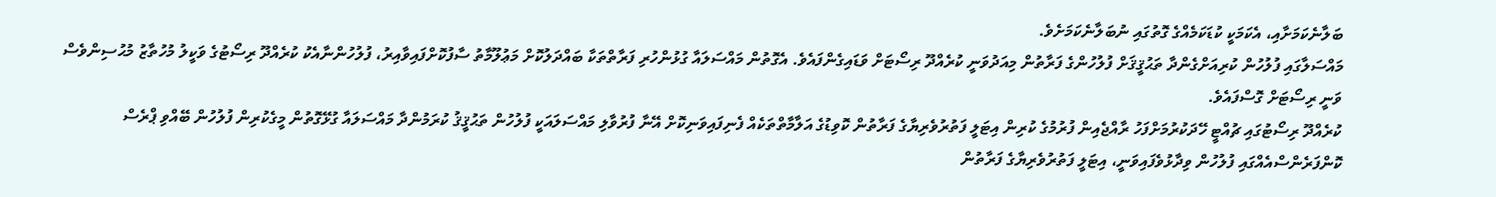ބަލާނެކަމަށާއި، އެކަމަކީ ކުޑަކަމެއްގެ ގޮތުގައި ނުބަލާނެކަމަށެވެ.
މައްސަލާގައި ފުލުހުން ކުރިއަށްގެންދާ ތަޙުޤީޤަށް ފުލުހުންގެ ފަރާތުން މިއަދުވަނީ ކުރެއްދޫ ރިސޯޓަށް ވަޑައިގެންފައެވެ. އެގޮތުން މައްސަލައާ ގުޅުންހުރި ފަރާތްތަކާ ބައްދަލުކޮށް މަޢުލޫމާތު ސާފުކޮށްފައިވާއިރު، ފުލުހުންނާއެކު ކުރެއްދޫ ރިސޯޓުގެ ވަކީލު މުހުތާޒު މުޙުސިންވެސް ވަނީ ރިސޯޓަށް ގޮސްފައެވެ.
ކުރެއްދޫ ރިސޯޓުގައި ޗުއްޓީ ހޭދަކުރުމަށްފަހު ރާއްޖެއިން ފުރުމުގެ ކުރިން އިޓަލީ ފަތުރުވެރިޔާގެ ފަރާތުން ކޮވިޑުގެ އަލާމާތްތަކެއް ފެނިފައިވަނިކޮށް އޭނާ ފުރުވާލި މައްސަލައަކީ ފުލުހުން ތަޙުޤީޤު ކުރަމުންދާ މައްސަލައާ ގުޅޭގޮތުން މީގެކުރިން ފުލުހުން ބޭއްވި ޕްރެސް ކޮންފަރެންސްއެއްގައި ފުލުހުން ވިދާޅުވެފައިވަނީ، އިޓަލީ ފަތުރުވެރިޔާގެ ފަރާތުން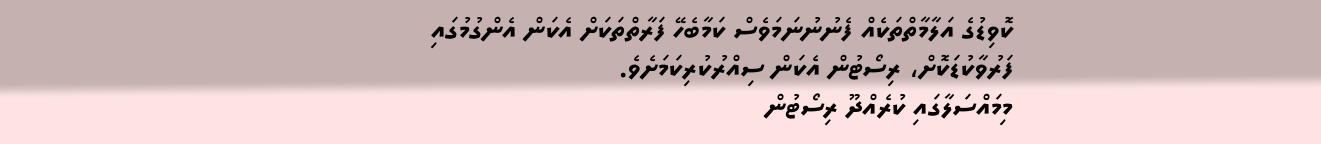ކޮވިޑުގެ އަލާމާތްތަކެއް ފެނުނުނަމަވެސް ކަމާބެހޭ ފަރާތްތަކަށް އެކަން އެންގުމުގައި ފަރުވާކުޑަކޮށް، ރިސޯޓުން އެކަން ސިއްރުކުރިކަމަށެވެ.
މިމައްސަލާގައި ކުރެއްދޫ ރިސޯޓުން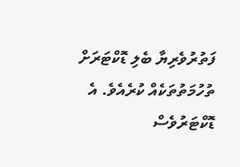ފަތުރުވެރިޔާ ބެލި ޑޮކްޓަރަށް ތުހުމަތުތަކެއް ކުރެއެވެ. އެ ޑޮކްޓަރުވެސް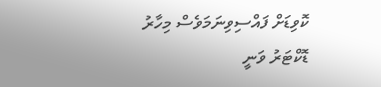ކޮވިޑަށް ފައްސިވިނަމަވެސް މިހާރު ޑޮކްޓަރު ވަނީ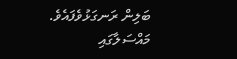ބަލިން ރަނގަޅުވެފައެވެ. މައްސަލާގައި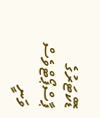ޑޮކްޓަރުގެ ޕާސްޕޯޓްވެސް ވަނީ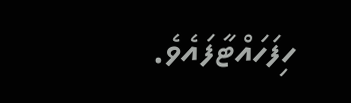ހިފަހައްޓާފައެވެ.